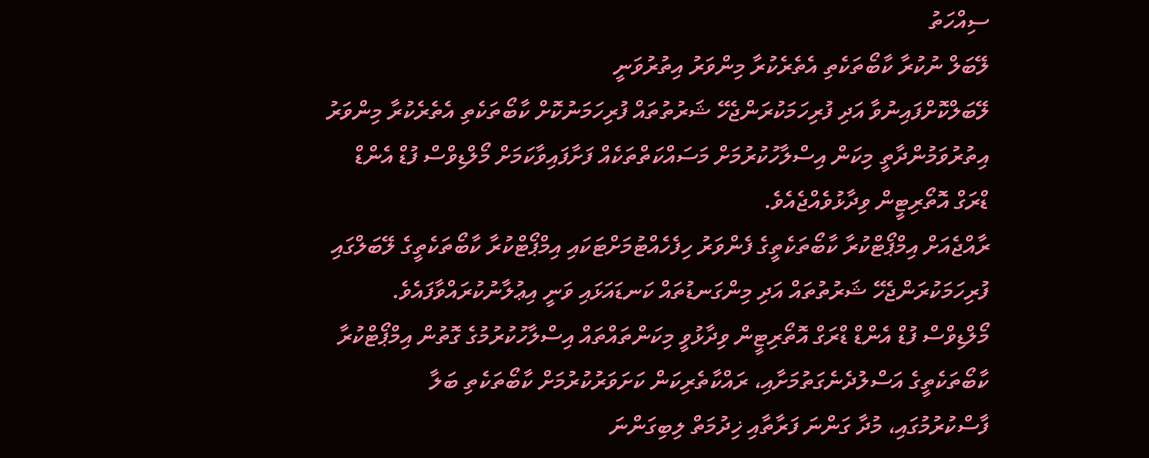ސިއްހަތު
ލޭބަލް ނުކުރާ ކާބޯތަކެތި އެތެރެކުރާ މިންވަރު އިތުރުވަނީ
ލޭބަލްކޮށްފައިނުވާ އަދި ފުރިހަމަކުރަންޖެހޭ ޝަރުތުތައް ފުރިހަމަނުކޮށް ކާބޯތަކެތި އެތެރެކުރާ މިންވަރު އިތުރުވަމުންދާތީ މިކަން އިސްލާހުކުރުމަށް މަސައްކަތްތަކެއް ފަށާފައިވާކަމަށް މޯލްޑިވްސް ފުޑް އެންޑް ޑްރަގް އޮތޯރިޓީން ވިދާޅުވެއްޖެއެވެ.
ރާއްޖެއަށް އިމްޕޯޓްކުރާ ކާބޯތަކެތީގެ ފެންވަރު ހިފެހެއްޓުމަށްޓަކައި އިމްޕޯޓްކުރާ ކާބޯތަކެތީގެ ލޭބަލްގައި ފުރިހަމަކުރަންޖެހޭ ޝަރުތުތައް އަދި މިންގަނޑުތައް ކަނޑައަޅައި ވަނީ އިޢުލާނުކުރައްވާފައެވެ. މޯލްޑިވްސް ފުޑް އެންޑް ޑްރަގް އޮތޯރިޓީން ވިދާޅުވީ މިކަންތައްތައް އިސްލާހުކުރުމުގެ ގޮތުން އިމްޕޯޓްކުރާ ކާބޯތަކެތީގެ އަސްލުދެނެގަތުމަށާއި، ރައްކާތެރިކަން ކަށަވަރުކުރުމަށް ކާބޯތަކެތި ބަލާ ފާސްކުރުމުގައި، މުދާ ގަންނަ ފަރާތާއި ޚިދުމަތް ލިބިގަންނަ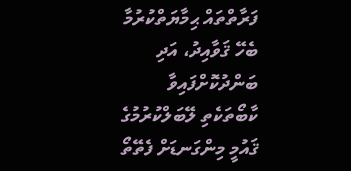ފަރާތްތައް ޙިމާޔަތްކުރުމާ ބެހޭ ޤަވާއިދު، އަދި ބަންދުކޮށްފައިވާ ކާބޯތަކެތި ލޭބަލްކުރުމުގެ ޤައުމީ މިންގަނޑަށް ފެތޭތޯ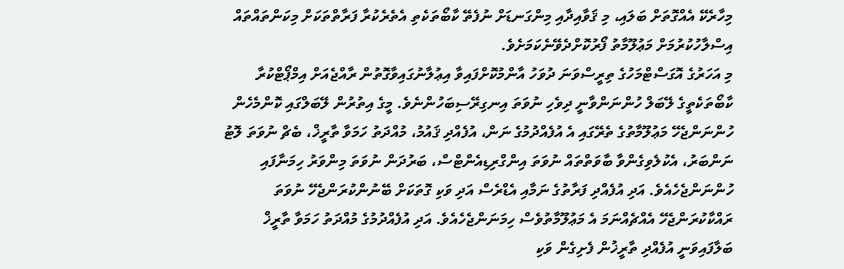މިހާރެކޭ އެއްގޮތަށް ބަލައި، މި ޤަވާއިދާއި މިންގަނޑަށް ނުފެތޭ ކާބޯތަކެތި އެތެރެކުރާ ފަރާތްތަކަށް މިކަންތައްތައް އިސްލާހުކުރުމަށް މަޢުލޫމާތު ފޯރުކޮށްދެވޭނެކަމަށެވެ.
މި އަހަރުގެ އޮގަސްޓްމަހުގެ ތިރީސްވަނަ ދުވަހު އާންމުކޮށްފައިވާ އިޢުލާނުގައިވާގޮތުން ރާއްޖެއަށް އިމްޕޯޓްކުރާ ކާބޯތަކެތީގެ ލޭބަލް ހުންނަންވާނީ ދިވެހި ނުވަތަ އިނގިރޭސިބަހުންނެވެ. މީގެ އިތުރުން ލޭބަލްގައި ކޮންމެހެން ހުންނަންޖެހޭ މަޢުލޫމާތުގެ ތެރޭގައި އެ އުފެއްދުމުގެ ނަން، އުފެއްދި ޤައުމު، މުއްދަތު ހަމަވާ ތާރީޚް، ބެޗް ނުވަތަ ލޮޓު ނަންބަރު، އެކުލެވިގެންވާ ބާވަތްތައް ނުވަތަ އިންގްރިޑިއެންޓްސް، ބަރުދަން ނުވަތަ މިންވަރު ހިމަނާފައި ހުންނަންޖެހެއެވެ. އަދި އުފެއްދި ފަރާތުގެ ނަމާއި އެޑްރެސް އަދި ވަކި ގޮތަކަށް ބޭނުންކުރަންޖެހޭ ނުވަތަ ރައްކާކުރަންޖެހޭ އެއްޗެއްނަމަ އެ މަޢުލޫމާތުވެސް ހިމަނަންޖެހެއެވެ. އަދި އުފެއްދުމުގެ މުއްދަތު ހަމަވާ ތާރީޚް ބަލާފައިވަނީ އުފެއްދި ތާރީޚުން ފެށިގެން ވަކި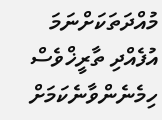މުއްދަތަކަށްނަމަ އުފެއްދި ތާރީޚްވެސް ހިމެނެންވާނެކަމަށް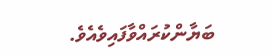ބަޔާންކުރައްވާފައިވެއެވެ.